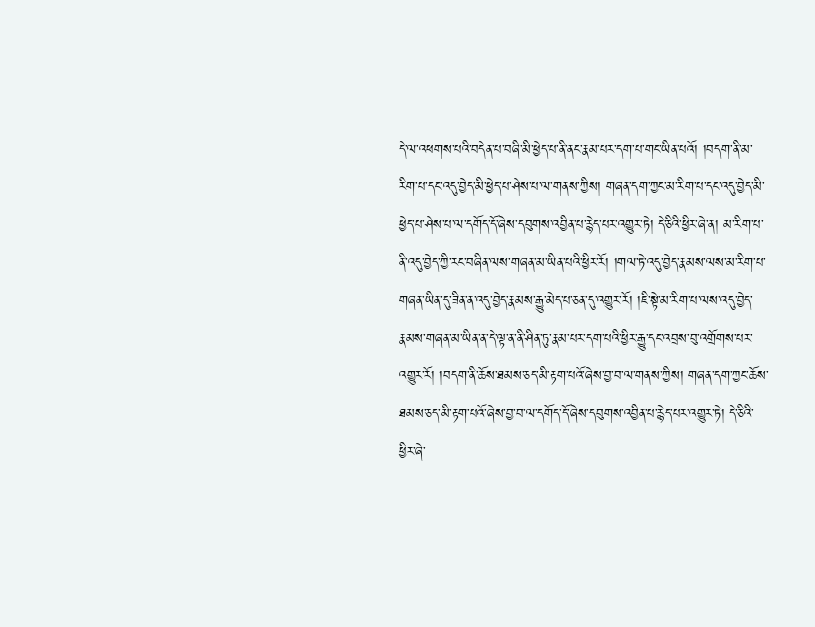དེ་ལ་འཕགས་པའི་བདེན་པ་བཞི་མི་ཕྱེད་པ་ནི་ནང་རྣམ་པར་དག་པ་གང་ཡིན་པའོ། །བདག་ནི་མ་རིག་པ་དང་འདུ་བྱེད་མི་ཕྱེད་པ་ཤེས་པ་ལ་གནས་ཀྱིས། གཞན་དག་ཀྱང་མ་རིག་པ་དང་འདུ་བྱེད་མི་ཕྱེད་པ་ཤེས་པ་ལ་དགོད་དོ་ཞེས་དབུགས་འབྱིན་པ་རྙེད་པར་འགྱུར་ཏེ། དེ་ཅིའི་ཕྱིར་ཞེ་ན། མ་རིག་པ་ནི་འདུ་བྱེད་ཀྱི་རང་བཞིན་ལས་གཞན་མ་ཡིན་པའི་ཕྱིར་རོ། །གལ་ཏེ་འདུ་བྱེད་རྣམས་ལས་མ་རིག་པ་གཞན་ཡིན་དུ་ཟིན་ན་འདུ་བྱེད་རྣམས་རྒྱུ་མེད་པ་ཅན་དུ་འགྱུར་རོ། །ཇི་སྟེ་མ་རིག་པ་ལས་འདུ་བྱེད་རྣམས་གཞན་མ་ཡིན་ན་དེ་ལྟ་ན་ནི་ཤིན་ཏུ་རྣམ་པར་དག་པའི་ཕྱིར་རྒྱུ་དང་འབྲས་བུ་འགྲོགས་པར་འགྱུར་རོ། །བདག་ནི་ཆོས་ཐམས་ཅད་མི་རྟག་པའོ་ཞེས་བྱ་བ་ལ་གནས་ཀྱིས། གཞན་དག་ཀྱང་ཆོས་ཐམས་ཅད་མི་རྟག་པའོ་ཞེས་བྱ་བ་ལ་དགོད་དོ་ཞེས་དབུགས་འབྱིན་པ་རྙེད་པར་འགྱུར་ཏེ། དེ་ཅིའི་ཕྱིར་ཞེ་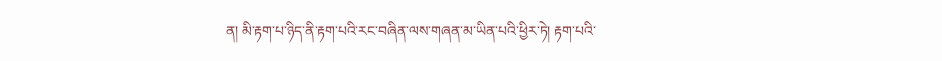ན། མི་རྟག་པ་ཉིད་ནི་རྟག་པའི་རང་བཞིན་ལས་གཞན་མ་ཡིན་པའི་ཕྱིར་ཏེ། རྟག་པའི་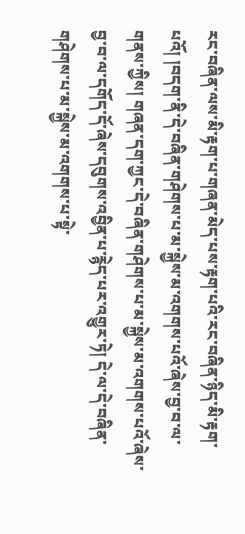རང་བཞིན་ལས་མི་རྟག་པ་གཞན་མེད་པས་རྟག་པའི་རང་བཞིན་ཉིད་མི་རྟག་པའོ། །བདག་ནི་དེ་བཞིན་གཤེགས་པ་མ་སྐྱེས་མ་འགགས་པའོ་ཞེས་བྱ་བ་ལ་གནས་ཀྱིས། གཞན་དག་ཀྱང་དེ་བཞིན་གཤེགས་པ་མ་སྐྱེས་མ་འགགས་པའོ་ཞེས་བྱ་བ་ལ་དགོད་དོ་ཞེས་དབུགས་འབྱིན་པ་རྙེད་པར་འགྱུར་ཏེ། དེ་ལ་དེ་བཞིན་གཤེགས་པ་མ་སྐྱེས་མ་འགགས་པ་སྟེ་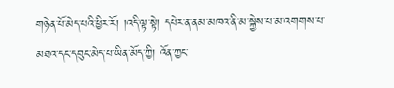གཉེན་པོ་མེད་པའི་ཕྱིར་རོ། །འདི་ལྟ་སྟེ། དཔེར་ན་ནམ་མཁའ་ནི་མ་སྐྱེས་པ་མ་འགགས་པ་མཐའ་དང་དབུང་མེད་པ་ཡིན་མོད་ཀྱི། འོན་ཀྱང་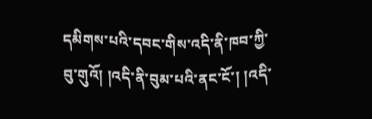དམིགས་པའི་དབང་གིས་འདི་ནི་ཁབ་ཀྱི་བུ་གུའོ། །འདི་ནི་བུམ་པའི་ནང་ངོ་། །འདི་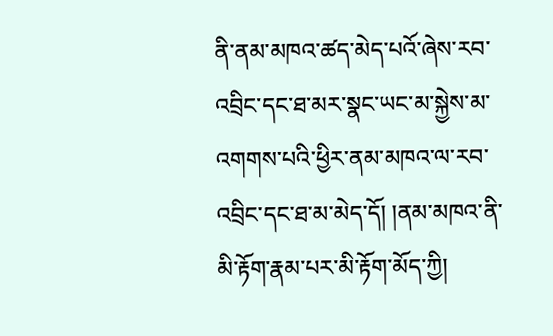ནི་ནམ་མཁའ་ཚད་མེད་པའོ་ཞེས་རབ་འབྲིང་དང་ཐ་མར་སྣང་ཡང་མ་སྐྱེས་མ་འགགས་པའི་ཕྱིར་ནམ་མཁའ་ལ་རབ་འབྲིང་དང་ཐ་མ་མེད་དོ། །ནམ་མཁའ་ནི་མི་རྟོག་རྣམ་པར་མི་རྟོག་མོད་ཀྱི།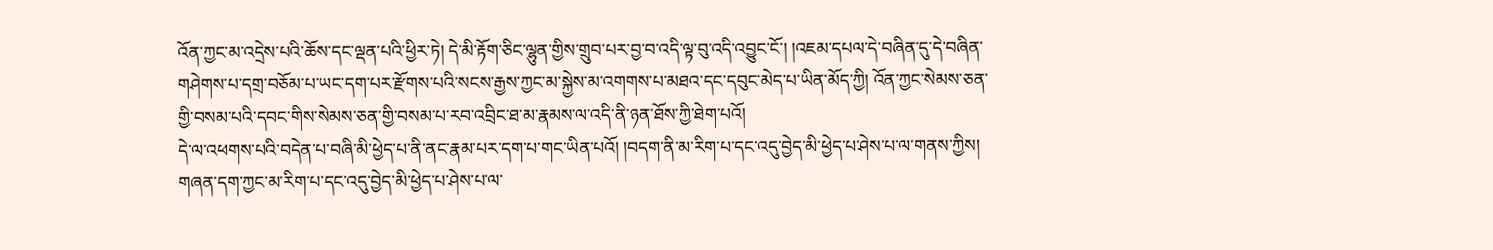འོན་ཀྱང་མ་འདྲེས་པའི་ཆོས་དང་ལྡན་པའི་ཕྱིར་ཏེ། དེ་མི་རྟོག་ཅིང་ལྷུན་གྱིས་གྲུབ་པར་བྱ་བ་འདི་ལྟ་བུ་འདི་འབྱུང་ངོ་། །འཇམ་དཔལ་དེ་བཞིན་དུ་དེ་བཞིན་གཤེགས་པ་དགྲ་བཅོམ་པ་ཡང་དག་པར་རྫོགས་པའི་སངས་རྒྱས་ཀྱང་མ་སྐྱེས་མ་འགགས་པ་མཐའ་དང་དབུང་མེད་པ་ཡིན་མོད་ཀྱི། འོན་ཀྱང་སེམས་ཅན་གྱི་བསམ་པའི་དབང་གིས་སེམས་ཅན་གྱི་བསམ་པ་རབ་འབྲིང་ཐ་མ་རྣམས་ལ་འདི་ནི་ཉན་ཐོས་ཀྱི་ཐེག་པའོ།
དེ་ལ་འཕགས་པའི་བདེན་པ་བཞི་མི་ཕྱེད་པ་ནི་ནང་རྣམ་པར་དག་པ་གང་ཡིན་པའོ། །བདག་ནི་མ་རིག་པ་དང་འདུ་བྱེད་མི་ཕྱེད་པ་ཤེས་པ་ལ་གནས་ཀྱིས། གཞན་དག་ཀྱང་མ་རིག་པ་དང་འདུ་བྱེད་མི་ཕྱེད་པ་ཤེས་པ་ལ་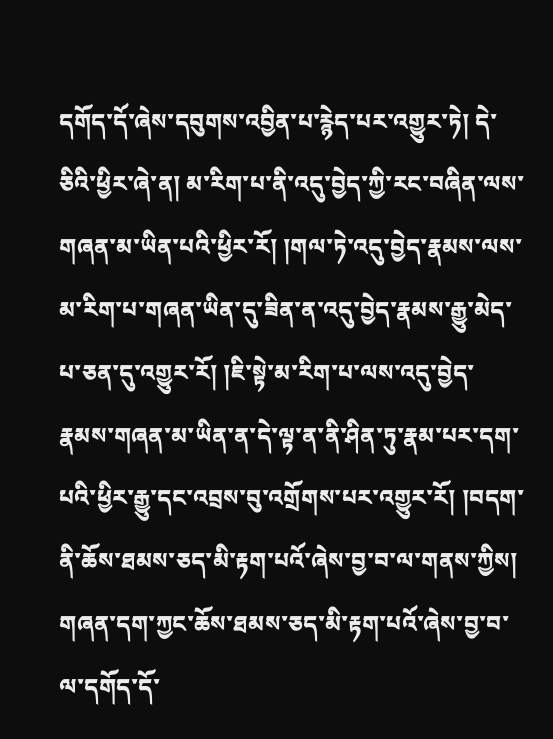དགོད་དོ་ཞེས་དབུགས་འབྱིན་པ་རྙེད་པར་འགྱུར་ཏེ། དེ་ཅིའི་ཕྱིར་ཞེ་ན། མ་རིག་པ་ནི་འདུ་བྱེད་ཀྱི་རང་བཞིན་ལས་གཞན་མ་ཡིན་པའི་ཕྱིར་རོ། །གལ་ཏེ་འདུ་བྱེད་རྣམས་ལས་མ་རིག་པ་གཞན་ཡིན་དུ་ཟིན་ན་འདུ་བྱེད་རྣམས་རྒྱུ་མེད་པ་ཅན་དུ་འགྱུར་རོ། །ཇི་སྟེ་མ་རིག་པ་ལས་འདུ་བྱེད་རྣམས་གཞན་མ་ཡིན་ན་དེ་ལྟ་ན་ནི་ཤིན་ཏུ་རྣམ་པར་དག་པའི་ཕྱིར་རྒྱུ་དང་འབྲས་བུ་འགྲོགས་པར་འགྱུར་རོ། །བདག་ནི་ཆོས་ཐམས་ཅད་མི་རྟག་པའོ་ཞེས་བྱ་བ་ལ་གནས་ཀྱིས། གཞན་དག་ཀྱང་ཆོས་ཐམས་ཅད་མི་རྟག་པའོ་ཞེས་བྱ་བ་ལ་དགོད་དོ་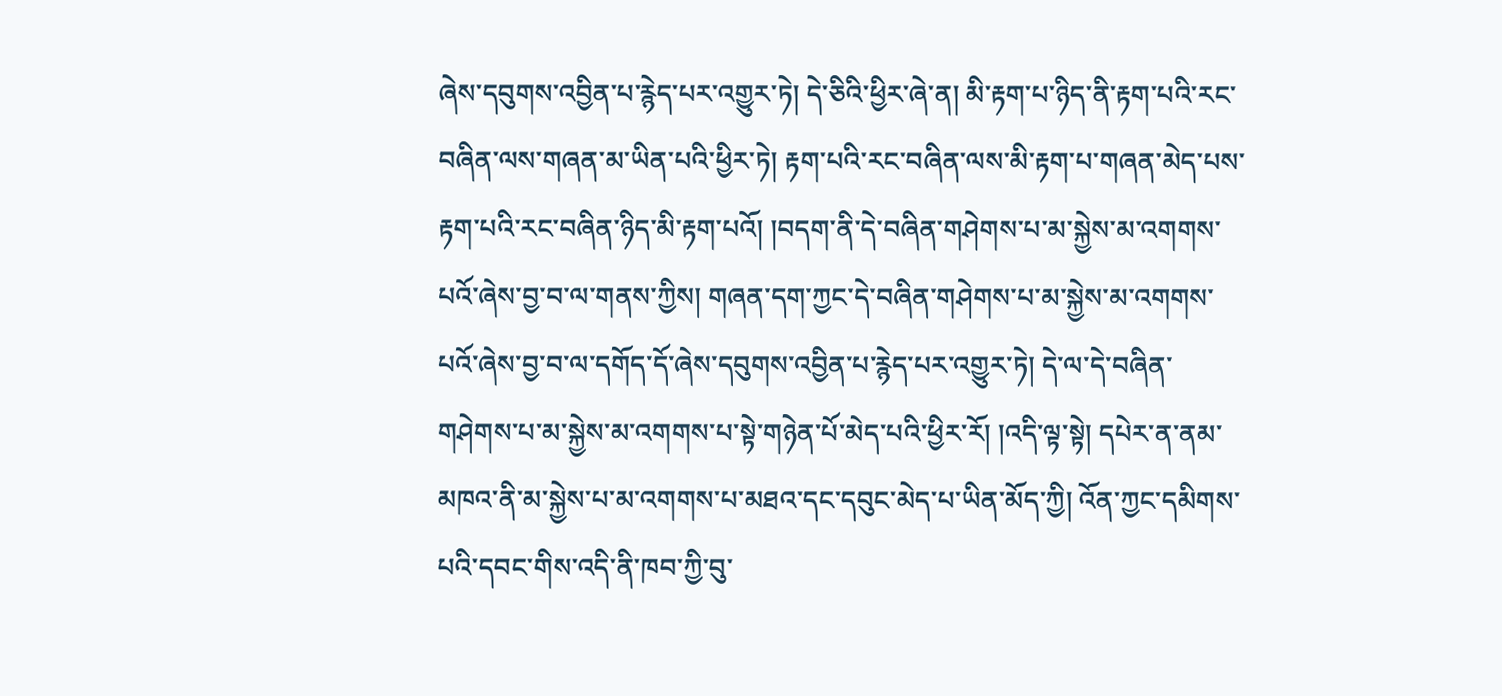ཞེས་དབུགས་འབྱིན་པ་རྙེད་པར་འགྱུར་ཏེ། དེ་ཅིའི་ཕྱིར་ཞེ་ན། མི་རྟག་པ་ཉིད་ནི་རྟག་པའི་རང་བཞིན་ལས་གཞན་མ་ཡིན་པའི་ཕྱིར་ཏེ། རྟག་པའི་རང་བཞིན་ལས་མི་རྟག་པ་གཞན་མེད་པས་རྟག་པའི་རང་བཞིན་ཉིད་མི་རྟག་པའོ། །བདག་ནི་དེ་བཞིན་གཤེགས་པ་མ་སྐྱེས་མ་འགགས་པའོ་ཞེས་བྱ་བ་ལ་གནས་ཀྱིས། གཞན་དག་ཀྱང་དེ་བཞིན་གཤེགས་པ་མ་སྐྱེས་མ་འགགས་པའོ་ཞེས་བྱ་བ་ལ་དགོད་དོ་ཞེས་དབུགས་འབྱིན་པ་རྙེད་པར་འགྱུར་ཏེ། དེ་ལ་དེ་བཞིན་གཤེགས་པ་མ་སྐྱེས་མ་འགགས་པ་སྟེ་གཉེན་པོ་མེད་པའི་ཕྱིར་རོ། །འདི་ལྟ་སྟེ། དཔེར་ན་ནམ་མཁའ་ནི་མ་སྐྱེས་པ་མ་འགགས་པ་མཐའ་དང་དབུང་མེད་པ་ཡིན་མོད་ཀྱི། འོན་ཀྱང་དམིགས་པའི་དབང་གིས་འདི་ནི་ཁབ་ཀྱི་བུ་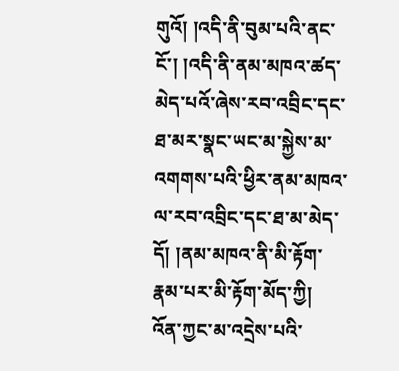གུའོ། །འདི་ནི་བུམ་པའི་ནང་ངོ་། །འདི་ནི་ནམ་མཁའ་ཚད་མེད་པའོ་ཞེས་རབ་འབྲིང་དང་ཐ་མར་སྣང་ཡང་མ་སྐྱེས་མ་འགགས་པའི་ཕྱིར་ནམ་མཁའ་ལ་རབ་འབྲིང་དང་ཐ་མ་མེད་དོ། །ནམ་མཁའ་ནི་མི་རྟོག་རྣམ་པར་མི་རྟོག་མོད་ཀྱི། འོན་ཀྱང་མ་འདྲེས་པའི་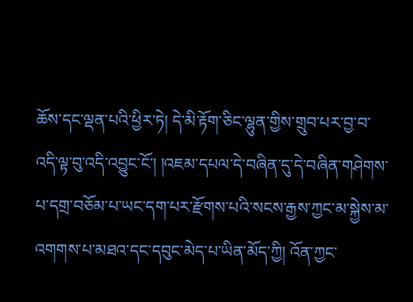ཆོས་དང་ལྡན་པའི་ཕྱིར་ཏེ། དེ་མི་རྟོག་ཅིང་ལྷུན་གྱིས་གྲུབ་པར་བྱ་བ་འདི་ལྟ་བུ་འདི་འབྱུང་ངོ་། །འཇམ་དཔལ་དེ་བཞིན་དུ་དེ་བཞིན་གཤེགས་པ་དགྲ་བཅོམ་པ་ཡང་དག་པར་རྫོགས་པའི་སངས་རྒྱས་ཀྱང་མ་སྐྱེས་མ་འགགས་པ་མཐའ་དང་དབུང་མེད་པ་ཡིན་མོད་ཀྱི། འོན་ཀྱང་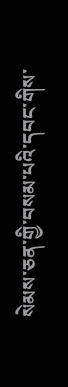སེམས་ཅན་གྱི་བསམ་པའི་དབང་གིས་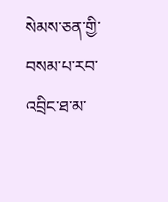སེམས་ཅན་གྱི་བསམ་པ་རབ་འབྲིང་ཐ་མ་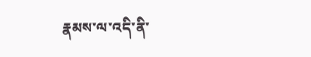རྣམས་ལ་འདི་ནི་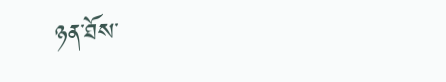ཉན་ཐོས་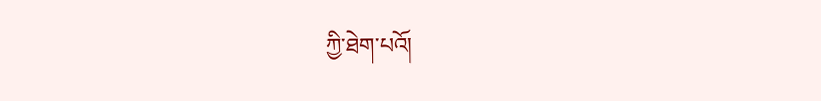ཀྱི་ཐེག་པའོ།